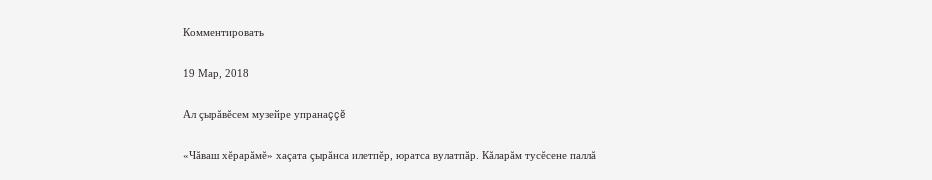Комментировать

19 Мар, 2018

Ал çырăвĕсем музейре упранаççĕ

«Чăваш хĕрарăмĕ» хаçата çырăнса илетпĕр, юратса вулатпăр. Кăларăм тусĕсене паллă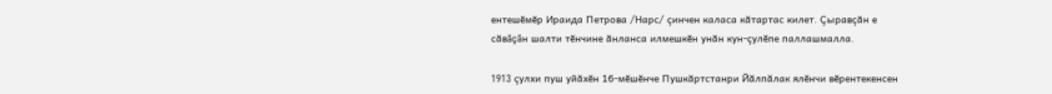ентешĕмĕр Ираида Петрова /Нарс/ çинчен каласа кăтартас килет. Çыравçăн е сăвăçăн шалти тĕнчине ăнланса илмешкĕн унăн кун-çулĕпе паллашмалла.

1913 çулхи пуш уйăхĕн 16-мĕшĕнче Пушкăртстанри Йăлпăлак ялĕнчи вĕрентекенсен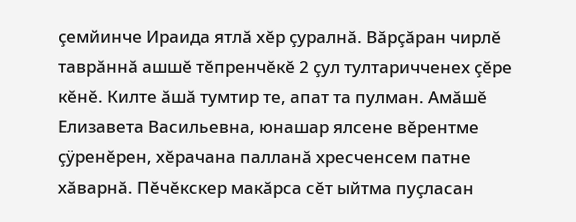çемйинче Ираида ятлă хĕр çуралнă. Вăрçăран чирлĕ таврăннă ашшĕ тĕпренчĕкĕ 2 çул тултаричченех çĕре кĕнĕ. Килте ăшă тумтир те, апат та пулман. Амăшĕ Елизавета Васильевна, юнашар ялсене вĕрентме çÿренĕрен, хĕрачана палланă хресченсем патне хăварнă. Пĕчĕкскер макăрса сĕт ыйтма пуçласан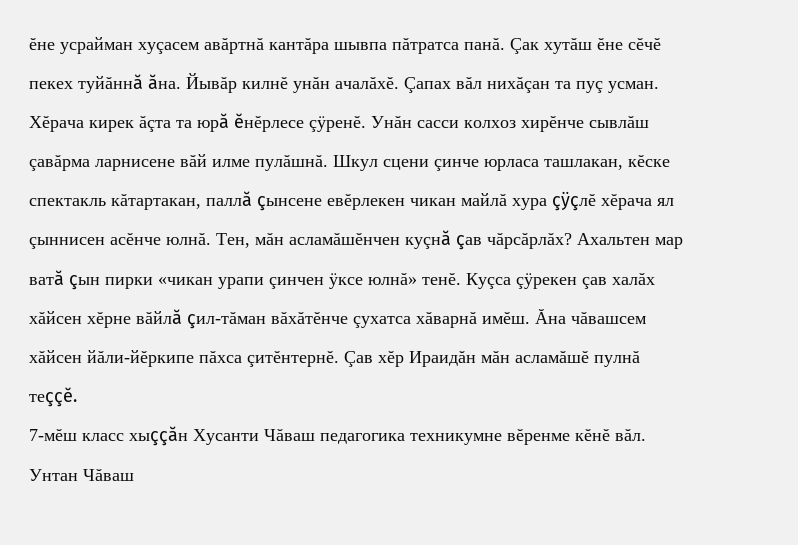ĕне усрайман хуçасем авăртнă кантăра шывпа пăтратса панă. Çак хутăш ĕне сĕчĕ пекех туйăннă ăна. Йывăр килнĕ унăн ачалăхĕ. Çапах вăл нихăçан та пуç усман.
Хĕрача кирек ăçта та юрă ĕнĕрлесе çÿренĕ. Унăн сасси колхоз хирĕнче сывлăш çавăрма ларнисене вăй илме пулăшнă. Шкул сцени çинче юрласа ташлакан, кĕске спектакль кăтартакан, паллă çынсене евĕрлекен чикан майлă хура çÿçлĕ хĕрача ял çыннисен асĕнче юлнă. Тен, мăн асламăшĕнчен куçнă çав чăрсăрлăх? Ахальтен мар ватă çын пирки «чикан урапи çинчен ÿксе юлнă» тенĕ. Куçса çÿрекен çав халăх хăйсен хĕрне вăйлă çил-тăман вăхăтĕнче çухатса хăварнă имĕш. Ăна чăвашсем хăйсен йăли-йĕркипе пăхса çитĕнтернĕ. Çав хĕр Ираидăн мăн асламăшĕ пулнă теççĕ.
7-мĕш класс хыççăн Хусанти Чăваш педагогика техникумне вĕренме кĕнĕ вăл. Унтан Чăваш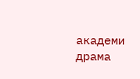академи драма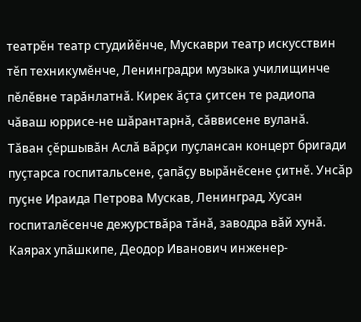театрĕн театр студийĕнче, Мускаври театр искусствин тĕп техникумĕнче, Ленинградри музыка училищинче пĕлĕвне тарăнлатнă. Кирек ăçта çитсен те радиопа чăваш юррисе-не шăрантарнă, сăввисене вуланă.
Тăван çĕршывăн Аслă вăрçи пуçлансан концерт бригади пуçтарса госпитальсене, çапăçу вырăнĕсене çитнĕ. Унсăр пуçне Ираида Петрова Мускав, Ленинград, Хусан госпиталĕсенче дежурствăра тăнă, заводра вăй хунă. Каярах упăшкипе, Деодор Иванович инженер-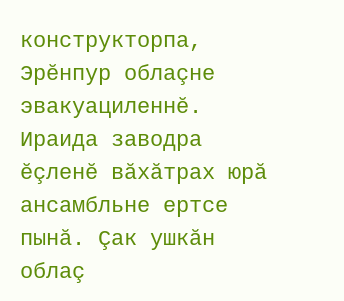конструкторпа, Эрĕнпур облаçне эвакуациленнĕ.
Ираида заводра ĕçленĕ вăхăтрах юрă ансамбльне ертсе пынă. Çак ушкăн облаç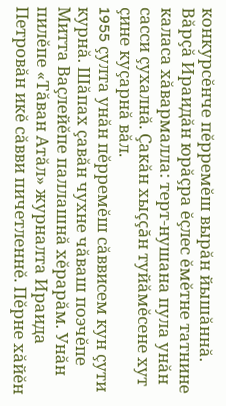конкурсĕнче пĕрремĕш вырăн йышăннă. Вăрçă Ираидăн юрăçра ĕçлес ĕмĕтне татнине каласа хăвармалла: терт-нушана пула унăн сасси çухалнă. Çакăн хыççăн туйăмĕсене хут çине куçарнă вăл.
1955 çулта унăн пĕрремĕш сăввисем кун çути курнă. Шăпах çавăн чухне чăваш поэчĕпе Митта Ваçлейĕпе паллашнă хĕрарăм. Унăн пилĕпе «Тăван Атăл» журналта Ираида Петровăн икĕ сăвви пичетленнĕ. Пĕрне хăйĕн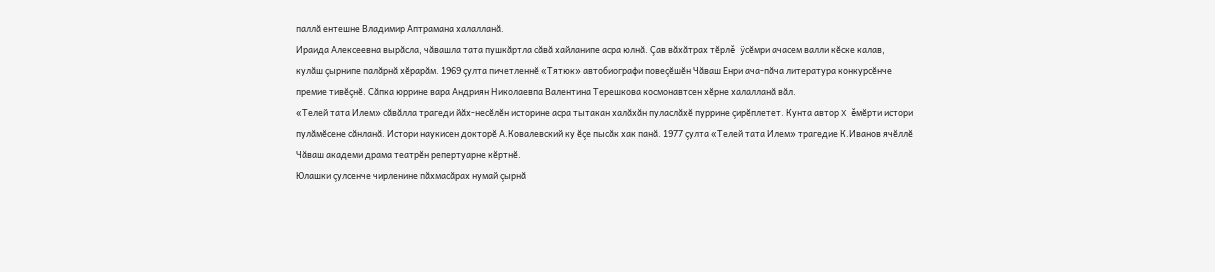паллă ентешне Владимир Аптрамана халалланă.
Ираида Алексеевна вырăсла, чăвашла тата пушкăртла сăвă хайланипе асра юлнă. Çав вăхăтрах тĕрлĕ ÿсĕмри ачасем валли кĕске калав, кулăш çырнипе палăрнă хĕрарăм. 1969 çулта пичетленнĕ «Тятюк» автобиографи повеçĕшĕн Чăваш Енри ача-пăча литература конкурсĕнче премие тивĕçнĕ. Сăпка юррине вара Андриян Николаевпа Валентина Терешкова космонавтсен хĕрне халалланă вăл.
«Телей тата Илем» сăвăлла трагеди йăх-несĕлĕн историне асра тытакан халăхăн пуласлăхĕ пуррине çирĕплетет. Кунта автор X ĕмĕрти истори пулăмĕсене сăнланă. Истори наукисен докторĕ А.Ковалевский ку ĕçе пысăк хак панă. 1977 çулта «Телей тата Илем» трагедие К.Иванов ячĕллĕ Чăваш академи драма театрĕн репертуарне кĕртнĕ.
Юлашки çулсенче чирленине пăхмасăрах нумай çырнă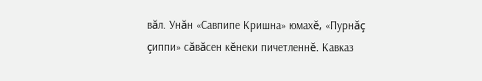вăл. Унăн «Савпипе Кришна» юмахĕ, «Пурнăç çиппи» сăвăсен кĕнеки пичетленнĕ. Кавказ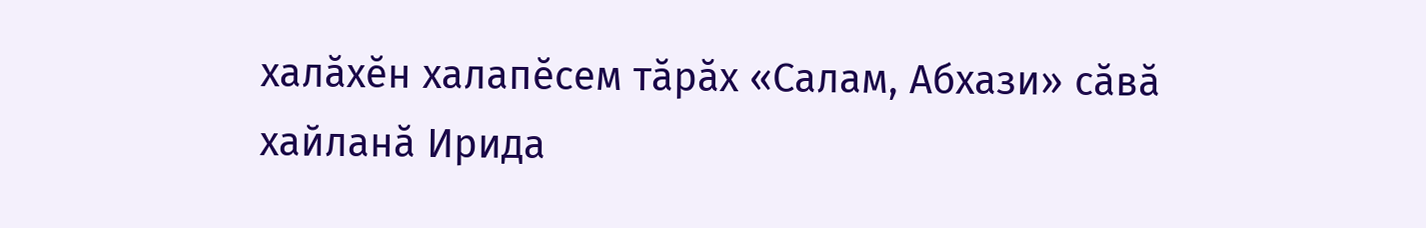халăхĕн халапĕсем тăрăх «Салам, Абхази» сăвă хайланă Ирида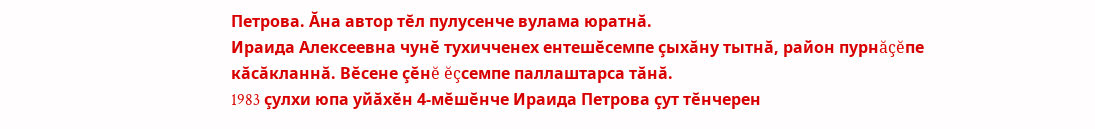Петрова. Ăна автор тĕл пулусенче вулама юратнă.
Ираида Алексеевна чунĕ тухичченех ентешĕсемпе çыхăну тытнă, район пурнăçĕпе кăсăкланнă. Вĕсене çĕнĕ ĕçсемпе паллаштарса тăнă.
1983 çулхи юпа уйăхĕн 4-мĕшĕнче Ираида Петрова çут тĕнчерен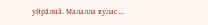уйрăлнă. Малалла вулас...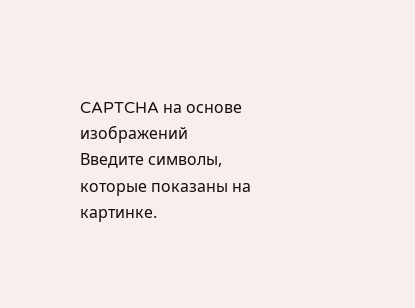CAPTCHA на основе изображений
Введите символы, которые показаны на картинке.